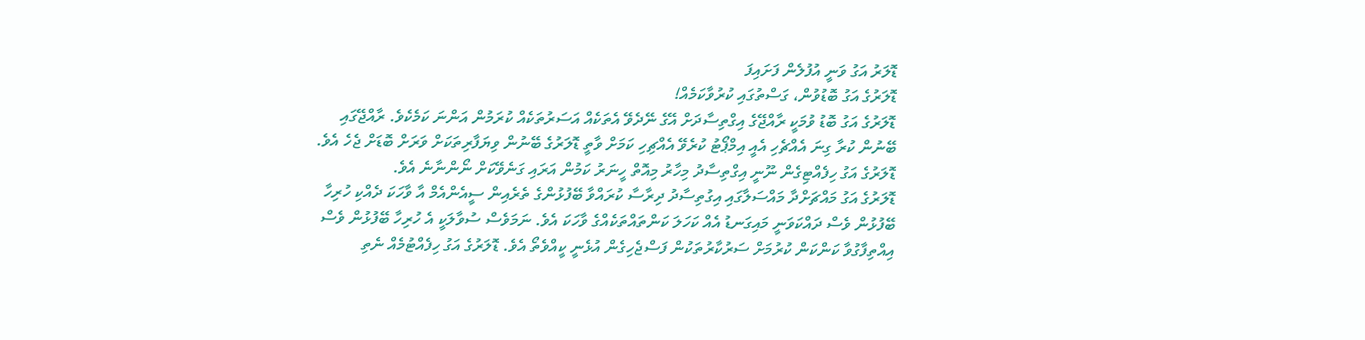ޑޮލަރު އަގު ވަނީ އުފުލެން ފަށައިފަ
ޑޮލަރުގެ އަގު ބޮޑުވުން، ގަސްތުގައި ކުރުވާކަމެއް!
ޑޮލަރުގެ އަގު ބޮޑު ވުމަކީ ރާއްޖޭގެ އިގްތިސާދަށް އޭގެ ނޭދެވޭ އެތަކެއް އަސަރުތަކެއް ކުރަމުން އަންނަ ކަމެކެވެ. ރާއްޖޭގައި ބޭނުން ކުރާ ގިނަ އެއްޗެހި އެއީ އިމްޕޯޓު ކުރެވޭ އެއްޗިހި ކަމަށް ވާތީ ޑޮލަރުގެ ބޭނުން ވިޔަފާރިތަކަށް ވަރަށް ބޮޑަށް ޖެހެ އެވެ. ޑޮލަރުގެ އަގު ހިފެއްޓިގެން ނޫނީ އިގްތިސާދު މިހާރު މިއޮތް ހީނަރު ކަމުން އަރައި ގަނެވޭކަށް ނޯންނާނެ އެވެ.
ޑޮލަރުގެ އަގު މައްޗަށްދާ މައްސަލާގައި އިގުތިސާދު ދިރާސާ ކުރައްވާ ބޭފުޅުންގެ ތެރެއިން ސީއެންއެމް އާ ވާހަކަ ދެއްކި ހުރިހާ ބޭފުޅުން ވެސް ދައްކަވަނީ މައިގަނޑު އެއް ކަހަލަ ކަންތައްތަކެއްގެ ވާހަކަ އެވެ. ނަމަވެސް ސުވާލަކީ އެ ހުރިހާ ބޭފުޅުން ވެސް އިއްތިފާގުވާ ކަންކަން ކުރުމަށް ސަރުކާރުތަކުން ފަސްޖެހިގެން އުޅެނީ ކީއްވެތޯ އެވެ. ޑޮލަރުގެ އަގު ހިފެއްޓުމެއް ނެތި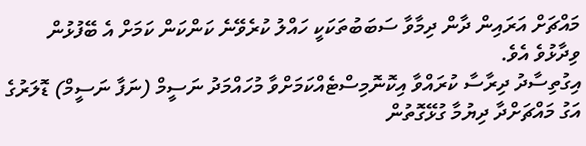މައްޗަށް އަރައިން ދާން ދިމާވާ ސަބަބުތަކަކީ ހައްލު ކުރެވޭނެ ކަންކަން ކަމަށް އެ ބޭފުޅުން ވިދާޅުވެ އެވެ.
އިގުތިސާދު ދިރާސާ ކުރައްވާ އިކޮނޮމިސްޓެއްކަމަށްވާ މުހައްމަދު ނަސީމް (ނަފާ ނަސީމް) ޑޮލަރުގެ އަގު މައްޗަށްދާ ދިޔުމާ ގުޅޭގޮތުން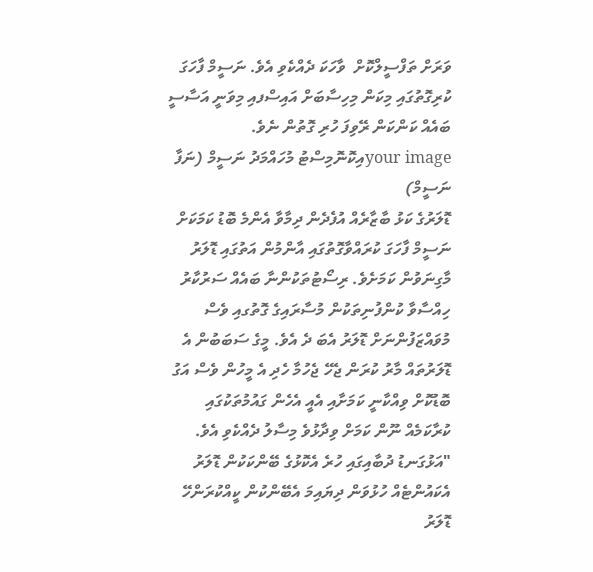ވަރަށް ތަފްސީލްކޮށް  ވާހަކަ ދެއްކެވި އެވެ. ނަސީމް ފާހަގަ ކުރިގޮތުގައި މިކަން މިހިސާބަށް އައިސްފއި މިވަނީ އަސާސީ ބައެއް ކަންކަން ރޭވިފަ ހުރި ގޮތުން ނެވެ.
your imageއިކޮނޮމިސްޓު މުހައްމަދު ނަސީމް (ނަފާ ނަސީމް)
ޑޮލަރުގެ ކަޅު ބާޒާރެއް އުފެދެން ދިމާވާ އެންމެ ބޮޑު ކަމަކަށް ނަސީމް ފާހަގަ ކުރައްވާގޮތުގައި އާންމުން އަތުގައި ޑޮލަރު މާގިނަވުން ކަމަށެވެ. ރިސޯޓުތަކުންނާ ބައެއް ސަރުކާރު ހިއްސާވާ ކުންފުނިތަކުން މުސާރައިގެ ގޮތުގއި ވެސް މުވައްޒަފުންނަށް ޑޮލަރު އެބަ ދެ އެވެ. މީގެ ސަބަބުން އެ ޑޮލަރުތައް މާރު ކުރަން ޖެހޭ ޖެހުމާ ހެދި އެ މީހުން ވެސް އަގު ބޮޑުކޮށް ވިއްކާނީ ކަމަށާއި އެއީ އެހެން ގައުމުތަކުގައި ކުރާކަމެއް ނޫން ކަމަށް ވިދާޅުވެ މިސާލު ދެއްކެވި އެވެ.
"އަޅުގަނޑު ދުބާއިގައި ހުރެ އެކޮޅުގެ ބޭންކަކުން ޑޮލަރު އެކައުންޓެއް ހުޅުވަން ދިޔައިމަ އެބޭންކުން ކީއްކުރަންހޭ ޑޮލަރު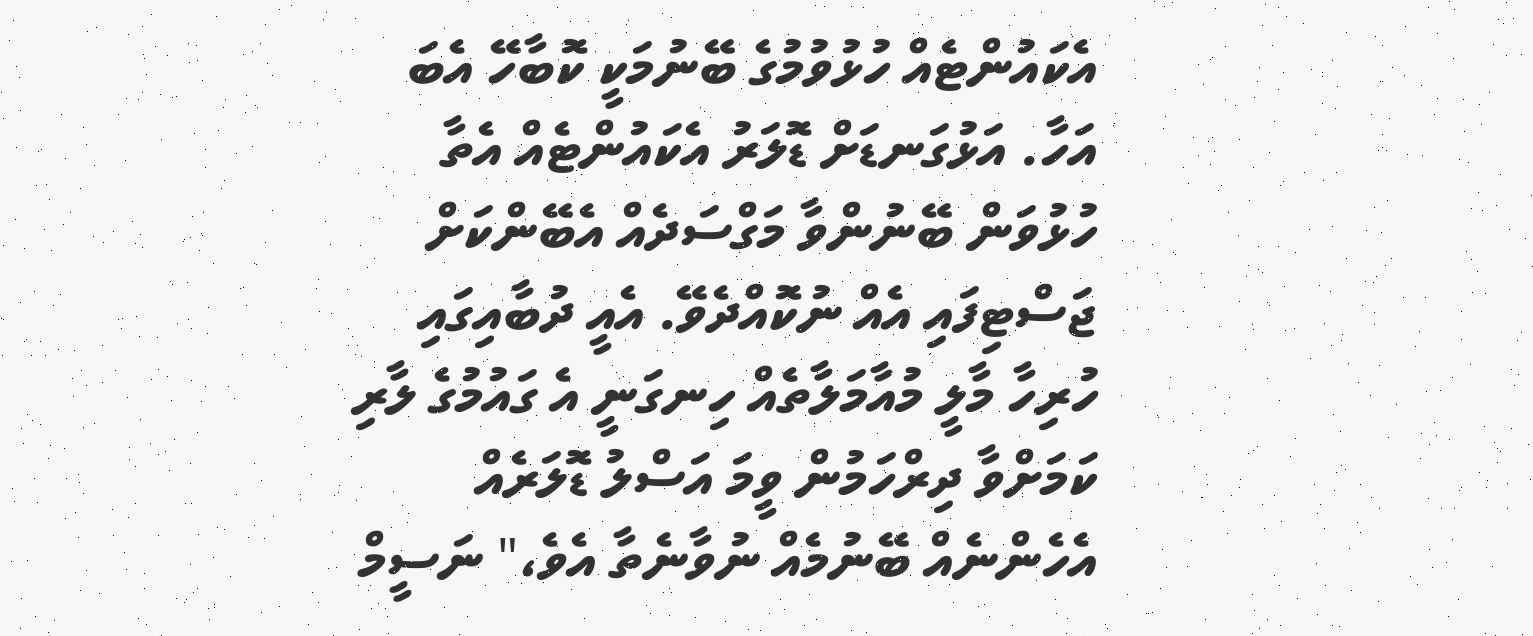އެކައުންޓެއް ހުޅުވުމުގެ ބޭނުމަކީ ކޮބާހޭ އެބަ އަހާ. އަޅުގަނޑަށް ޑޮލަރު އެކައުންޓެއް އެތާ ހުޅުވަން ބޭނުންވާ މަގްސަދެއް އެބޭންކަށް ޖަސްޓިފައި އެއް ނުކޮއްދެވޭ. އެއީ ދުބާއިގައި ހުރިހާ މާލީ މުއާމަލާތެއް ހިނގަނީ އެ ގައުމުގެ ލާރި ކަމަށްވާ ދިރްހަމުން ވީމަ އަސްލު ޑޮލަރެއް އެހެންނެއް ބޭނުމެއް ނުވާނެތާ އެވެ،" ނަސީމް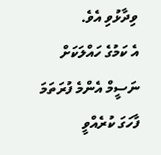ވިދާޅުވި އެވެ.
އެ ކަމުގެ ހައްލަކަށް ނަސީމް އެންމެ ފުރަތަމަ ފާހަގަ ކުރެއްވީ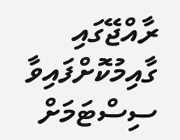ރާއްޖޭގައި ގާއިމުކޮށްފައިވާ ސިސްޓަމަށް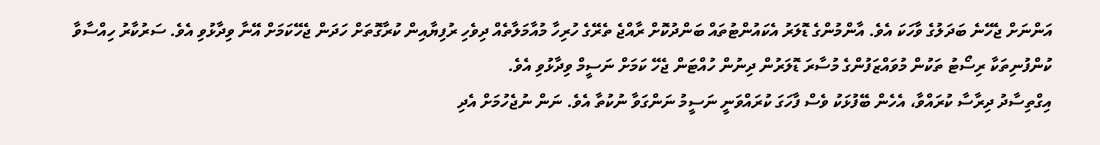އަންނަށް ޖެހޭނެ ބަދަލުގެ ވާހަކަ އެވެ. އާންމުންގެ ޑޮލަރު އެކައުންޓުތައް ބަންދުކޮށް ރާއްޖެ ތެރޭގެ ހުރިހާ މުއާމަލާތެއް ދިވެހި ރުފިޔާއިން ކުރާގޮތަށް ހަދަން ޖެހޭކަމަށް އޭނާ ވިދާޅުވި އެވެ. ސަރުކާރު ހިއްސާވާ ކުންފުނިތަކާ ރިސޯޓު ތަކުން މުވައްޒަފުންގެ މުސާރަ ޑޮލަރުން ދިނުން ހުއްޓަން ޖެހޭ ކަމަށް ނަސީމް ވިދާޅުވި އެވެ.
އިގްތިސާދު ދިރާސާ ކުރައްވާ، އެހެން ބޭފުޅަކު ވެސް ފާހަގަ ކުރައްވަނީ ނަސީމު ނަންގަވާ ނުކުތާ އެވެ. ނަން ނުޖެހުމަށް އެދި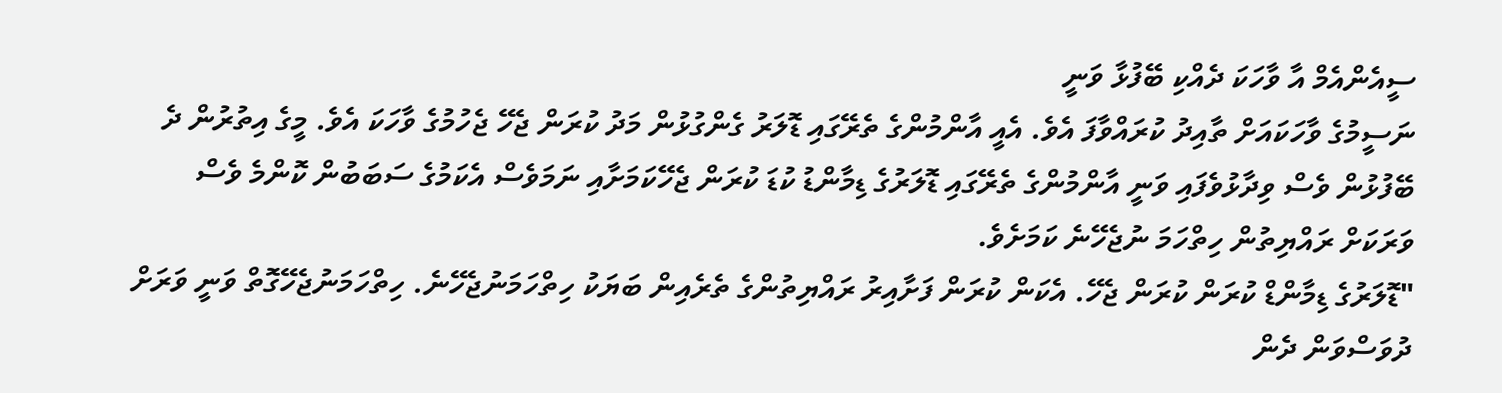ސީއެންއެމް އާ ވާހަކަ ދެއްކި ބޭފުޅާ ވަނީ
ނަސީމުގެ ވާހަކައަށް ތާއިދު ކުރައްވާފަ އެވެ. އެއީ އާންމުންގެ ތެރޭގައި ޑޮލަރު ގެންގުޅުން މަދު ކުރަން ޖެހޭ ޖެހުމުގެ ވާހަކަ އެވެ. މީގެ އިތުރުން ދެ ބޭފުޅުން ވެސް ވިދާޅުވެފައި ވަނީ އާންމުންގެ ތެރޭގައި ޑޮލަރުގެ ޑިމާންޑު ކުޑަ ކުރަން ޖެހޭކަމަށާއި ނަމަވެސް އެކަމުގެ ސަބަބުން ކޮންމެ ވެސް ވަރަކަށް ރައްޔިތުން ހިތްހަމަ ނުޖެހޭނެ ކަމަށެވެ.
"ޑޮލަރުގެ ޑިމާންޑް ކުރަން ކުރަން ޖެހޭ. އެކަން ކުރަން ފަށާއިރު ރައްޔިތުންގެ ތެރެއިން ބަޔަކު ހިތްހަމަނުޖެހޭނެ. ހިތްހަމަނުޖެހޭގޮތް ވަނީ ވަރަށް ދުވަސްވަން ދެން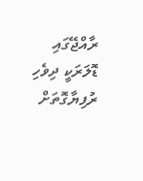ރާއްޖޭގައި ޑޮލަރަކީ ދިވެހި ރުފިޔާގޮތަށް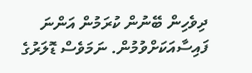ދިވެހިން ބޭނުން ކުރަމުން އަންނަ ފައިސާއަކަށްވުމުން. ނަމަވެސް ޑޮލަރުގެ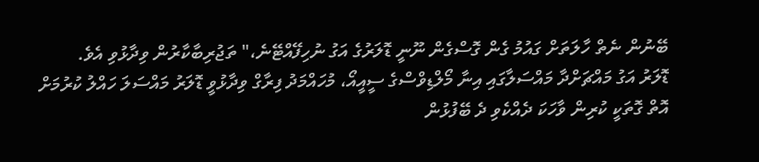ބޭނުން ނެތް ހާލަތަށް ގައުމު ގެން ގޮސްގެން ނޫނީ ޑޮލަރުގެ އަގު ނުހިފޭއްޓޭނެ،" ތަޖުރިބާކާރުން ވިދާޅުވި އެވެ.
ޑޮލަރު އަގު މައްޗަށްދާ މައްސަލާގައި އިނާ މޯލްޑިވްސްގެ ސީއީއޯ، މުހައްމަދު ފިރާގް ވިދާޅުވީ ޑޮލަރު މައްސަލަ ހައްލު ކުރުމަށް އޮތް ގޮތަކީ ކުރިން ވާހަކަ ދެއްކެވި ދެ ބޭފުޅުން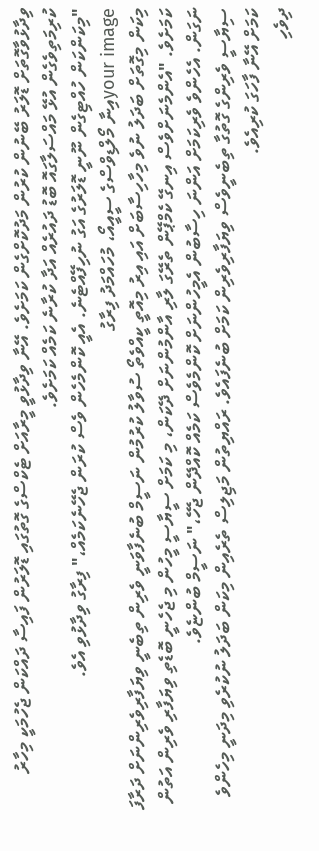ވިދާޅުވާގޮތަށް ޑޮލަރު ބޭނުން ކުރުން މަދުކޮށްގެން ކަމަށެވެ. އޭނާ ވިދާޅުވީ މީރާއަށް ޓެކްސްގެ ގޮތުގައި ޑޮލަރުން ފައިސާ ދައްކަން ޖެހުމަކީ މިހާރު ކުރިމަތިވެގެން އުޅޭ މައްސަލާގައޮ ބޮޑު ދައުރެއް އަދާ ކުރާނެ ކަމެއް ކަމަށެވެ.
"މިކަންކަން ހުއްޓިގެން ނޫނީ ޑޮލަރުގެ އަގު ނުހިފޭއްޓެނެ. އެއީ ކޮންމެހެން ވެސް ކުރަން ޖެހޭނެކަމެއް،" ފިރާގު ވިދާޅުވި އެވެ.
your imageއިނާ މޯލްޑިވްސްގެ ސީއީއޯ، މުހައްމަދު ފިރާގު
މިކަން މިގޮތަށް ބަދަލު ނުވެ މިހާހިސާބަށް އައި އިރު މިއޮތީ ކީއްވެތޯ ސުވާލު ކުރުމުން ނަސީމް ބުނެފާވަނީ ވެރިން ތިބެނީ ވިޔަފާރިވެރިންނަށް ދަރާފަ ކަމަށެވެ. "އެންމެނަށްވެސް އިނގޭ ކެމްޕޭން ތެރޭގަ ލާރި އާންމުންނަށް ދޭކަން، މި ކަމަށް ސީޔާސީ މީހުން މި ޖެހެނީ ބޮޑެތި ވިޔަފާރި ވެރިން އަތުން ނަގަން. އެހެންވެ ވެރިކަމަށް އަންނަ ހިސާބުން އެމީހުންނަށް ކޮންމެވެސް ކަމެއް ކޮއްދޭން ޖެހޭ،" ނަސީމް ބުންޏެވެ.
ސިޔާސީ ވެރިންގެ ގޮތުގާ ތިބެނީވެސް ވިޔަފާރިވެރިން ކަމަށް ބުނެފައެވެ. ރައްޔިތުން މަޖިލިސް ތެރެއިން މިކަން ބަދަލު ނުކުރެވި މިދަނީ މިހެންވެ ކަމަށް އޭނާ ފާހަގަ ކުރިއެވެ.
ދިވެހި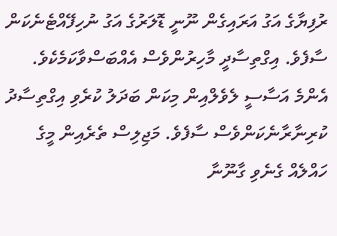ރުފިޔާގެ އަގު އަރައިގެން ނޫނީ ޑޮލަރުގެ އަގު ނުހިފޭއްޓެނެކަން ސާފެވެ. އިގްތިސާދީ މާހިރުންވެސް އެއްބަސްވާކަމެކެވެ. އެންމެ އަސާސީ ލެވެލްއިން މިކަން ބަދަލު ކުރެވި އިގްތިސާދު ކުރިނާރާނެކަންވެސް ސާފެވެ. މަޖިލިސް ތެރެއިން މީގެ ހައްލެއް ގެނެވި ގާނޫނާ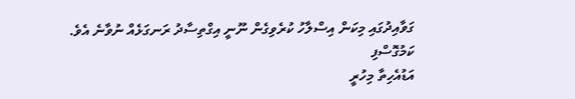ގަވާއިދުގައި މިކަން އިސްލާހު ކުރެވިގެން ނޫނީ އިގްތިސާދު ރަނގަޅެއް ނުވާނެ އެވެ.
ކަމުގޮސްފި
އަޑުއެހިތާ މިހުރީ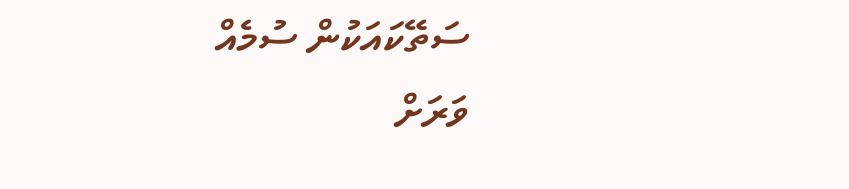ސަތޭކައަކުން ސުމެއް
ވަރަށް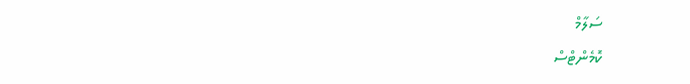ސަލާމް
ކޮމެންޓްސް